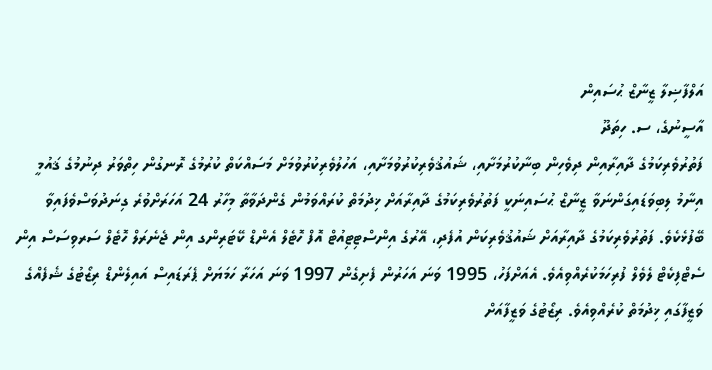އަލްފާޟިލާ ޒީނާޒް ޙުސައިން
އާސީނުގެ، ސ. ހިތަދޫ
ފަތުރުވެރިކަމުގެ ދާއިރާއިން ދިވެހިން ބިނާކުރުމަށާއި، ޝައުޤުވެރިކުރުވުމަށާއި، އަހުލުވެރިކުރުވުމަށް މަސައްކަތް ކުރުމުގެ ރޮނގުން ހިތްވަރު ދިނުމުގެ ޤައުމީ އިނާމު ލިބިވަޑައިގަންނަވާ ޒީނާޒް ޙުސައިނަކީ ފަތުރުވެރިކަމުގެ ދާއިރާއަށް ޚިދުމަތް ކުރައްވަމުން ގެންދަވާތާ މިހާރު 24 އަހަރަށްވުރެ ގިނަދުވަސްވެފައިވާ ބޭފުޅެކެވެ. ފަތުރުވެރިކަމުގެ ދާއިރާއަށް ޝައުޤުވެރިކަން އުފެދި، އޭރުގެ އިންސްޓިޓިއުޓް އޮފް ހޮޓެލް އެންޑް ކޭޓަރިންގ އިން ޖެނެރަލް ހޮޓެލް ސަރވިސަސް އިން ސެޓްފިކެޓް ލެވެލް ފުރިހަމަކުރެއްވިއެވެ. އެއަށްފަހު، 1995 ވަނަ އަހަރުން ފެށިގެން 1997 ވަނަ އަހަރާ ހަމަޔަށް ޕެރަޑައިސް އައިލެންޑް ރިޒޯޓުގެ ޝެފެއްގެ ވަޒީފާގައި ޚިދުމަތް ކުރެއްވިއެވެ. ރިޒޯޓުގެ ވަޒީފާއަށް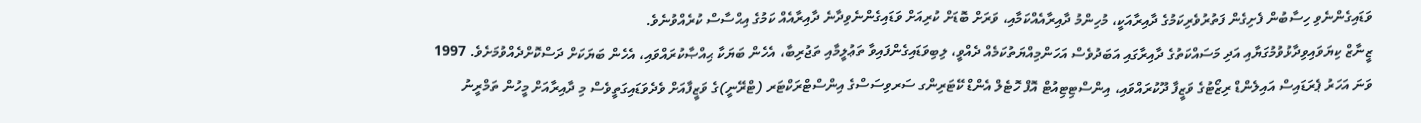ވަޑައިގެންނެވި ހިސާބުން ފެށިގެން ފަތުރުވެރިކަމުގެ ދާއިރާއަކީ، މުހިންމު ދާއިރާއެއްކަމާއި، ވަރަށް ބޮޑަށް ކުރިއަށް ވަޑައިގެންނެވިދާނެ ދާއިރާއެއް ކަމުގެ އިޙްސާސް ކުރެއްވުނެވެ.
ޒީނާޒް ކިޔަވައިވިދާޅުވުމުގަޔާއި އަދި މަސައްކަތުގެ ދާއިރާގައި އަބަދުވެސް އަހަންމިއްޔަތުކަމެއް ދެއްވީ، ލިބިވަޑައިގެންފައިވާ ތަޢުލީމާއި ތަޖުރިބާ، އެހެން ބަޔަކާ ޙިއްޞާކުރައްވައި، އެހެން ބަޔަކަށް ދަސްކޮށްދެއްވުމަށެވެ. 1997 ވަނަ އަހަރު ޕެރަޑައިސް އައިލެންޑް ރިޒޯޓުގެ ވަޒީފާ ދޫކުރައްވައި، އިންސްޓިޓިއުޓް އޮފް ހޮޓެލް އެންޑް ކޭޓަރިންގ ސަރވިސަސްގެ އިންސްޓްރަކްޓަރ (ޓްރޭނީ)ގެ ވަޒީފާއަށް ވެދެވަޑައިގަތީވެސް މި ދާއިރާއަށް މީހުން ތަމްރީނު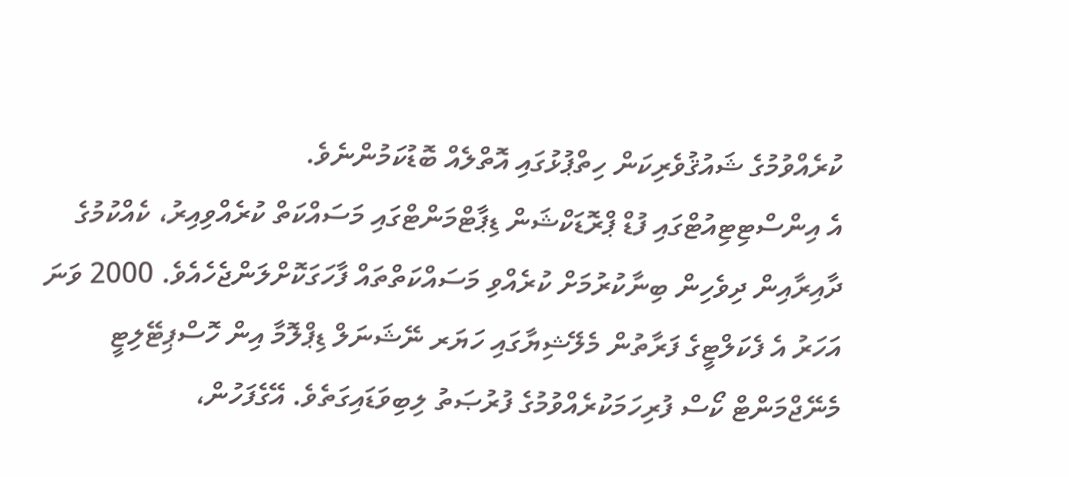ކުރެއްވުމުގެ ޝައުޤުވެރިކަން ހިތްޕުޅުގައި އޮތްލެއް ބޮޑުކަމުންނެވެ.
އެ އިންސްޓިޓިއުޓްގައި ފުޑް ޕްރޮޑަކްޝަން ޑިޕާޓްމަންޓްގައި މަސައްކަތް ކުރެއްވިއިރު، ކެއްކުމުގެ ދާއިރާއިން ދިވެހިން ބިނާކުރުމަށް ކުރެއްވި މަސައްކަތްތައް ފާހަގަކޮށްލަންޖެހެއެވެ. 2000 ވަނަ އަހަރު އެ ފެކަލްޓީގެ ފަރާތުން މެލޭޝިޔާގައި ހަޔަރ ނޭޝަނަލް ޑިޕްލޮމާ އިން ހޮސްޕިޓޭލިޓީ މެނޭޖްމަންޓް ކޯސް ފުރިހަމަކުރެއްވުމުގެ ފުރުޞަތު ލިބިވަޑައިގަތެވެ. އޭގެފަހުން،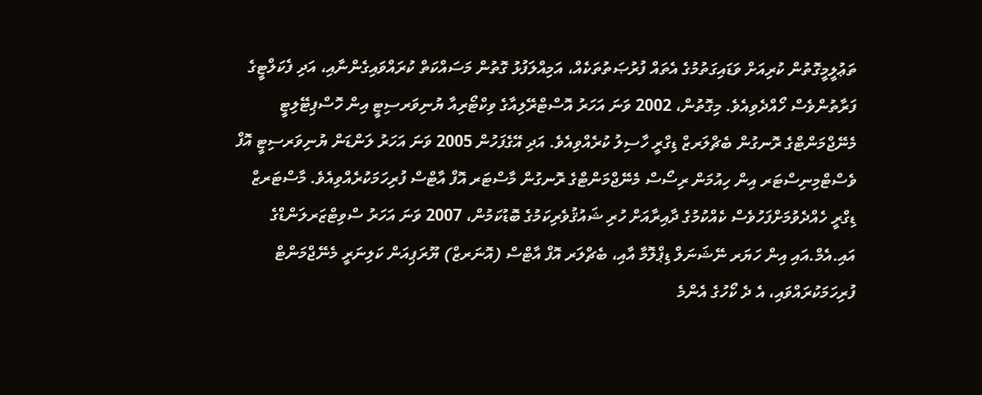ތަޢުލީމީގޮތުން ކުރިއަށް ވަޑައިގަތުމުގެ އެތައް ފުރުޞަތުތަކެއް، އަމިއްލަފުޅު ގޮތުން މަސައްކަތް ކުރައްވައިގެންނާއި، އަދި ފެކަލްޓީގެ ފަރާތުންވެސް ހޯއްދެވިއެވެ. މިގޮތުން، 2002 ވަނަ އަހަރު އޮސްޓްރޭލިއާގެ ވިކްޓޯރިއާ ޔުނިވަރސިޓީ އިން ހޮސްޕިޓޭލިޓީ މެނޭޖްމަންޓްގެ ރޮނގުން ބެޗްލަރޒް ޑިގްރީ ހާސިލު ކުރެއްވިއެވެ. އަދި އޭގެފަހުން 2005 ވަނަ އަހަރު ލަންޑަން ޔުނިވަރސިޓީ އޮފް ވެސްޓްމިނިސްޓަރ އިން ހިއުމަން ރިސޯސް މެނޭޖްމަންޓްގެ ރޮނގުން މާސްޓަރ އޮފް އާޓްސް ފުރިހަމަކުރެއްވިއެވެ. މާސްޓަރޒް ޑިގްރީ ހެއްދެވުމަށްފަހުވެސް ކެއްކުމުގެ ދާއިރާއަށް ހުރި ޝައުޤުވެރިކަމުގެ ބޮޑުކަމުން، 2007 ވަނަ އަހަރު ސްވިޓްޒަރލަންޑްގެ އައި.އެމް.އައި އިން ހަޔަރ ނޭޝަނަލް ޑިޕްލޮމާ އާއި، ބެޗްލަރ އޮފް އާޓްސް (އޮނަރޒް) ޔޫރަޕިއަން ކަލިނަރީ މެނޭޖްމަންޓް ފުރިހަމަކުރައްވައި، އެ ދެ ކޯހުގެ އެންމެ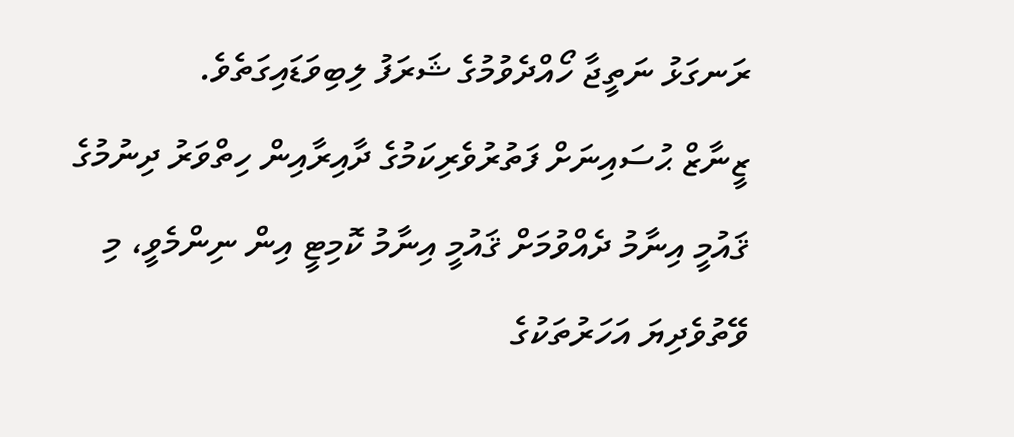ރަނގަޅު ނަތީޖާ ހޯއްދެވުމުގެ ޝަރަފު ލިބިވަޑައިގަތެވެ.
ޒީނާޒް ޙުސައިނަށް ފަތުރުވެރިކަމުގެ ދާއިރާއިން ހިތްވަރު ދިނުމުގެ ޤައުމީ އިނާމު ދެއްވުމަށް ޤައުމީ އިނާމު ކޮމިޓީ އިން ނިންމެވީ، މި ވޭތުވެދިޔަ އަހަރުތަކުގެ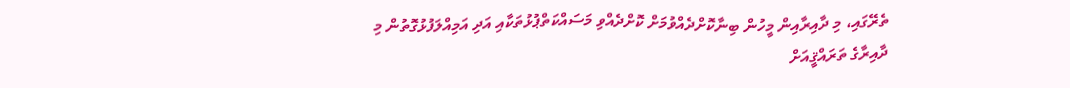ތެރޭގައި، މި ދާއިރާއިން މީހުން ބިނާކޮށްދެއްވުމަށް ކޮށްދެއްވި މަސައްކަތްޕުޅުތަކާއި އަދި އަމިއްލަފުޅުގޮތުން މި ދާއިރާގެ ތަރައްޤީއަށް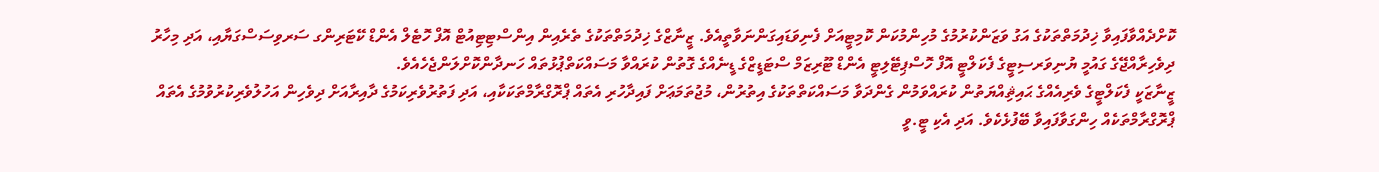ކޮށްދެއްވާފައިވާ ޚިދުމަތްތަކުގެ އަގު ވަޒަންކުރުމުގެ މުހިންމުކަން ކޮމިޓީއަށް ފެނިވަޑައިގަންނަވާތީއެވެ. ޒީނާޒްގެ ޚިދުމަތްތަކުގެ ތެރެއިން އިންސްޓިޓިއުޓް އޮފް ހޮޓެލް އެންޑް ކޭޓަރިންގ ސަރވިސަސްގަޔާއި، އަދި މިހާރު ދިވެހިރާއްޖޭގެ ގައުމީ ޔުނިވަރސިޓީގެ ފެކަލްޓީ އޮފް ހޮސްޕިޓޭލިޓީ އެންޑް ޓޫރިޒަމް ސްޓަޑީޒްގެ ޑީނެއްގެ ގޮތުން ކުރައްވާ މަސައްކަތްޕުޅުތައް ހަނދާންކޮށްލަންޖެހެއެވެ.
ޒީނާޒަކީ ފެކަލްޓީގެ ވެރިއެއްގެ ޙައިޘިއްޔަތުން ކުރައްވަމުން ގެންދަވާ މަސައްކަތްތަކުގެ އިތުރުން، މުޖުތަމަޢަށް ފައިދާހުރި އެތައް ޕްރޮގްރާމްތަކަކާއި، އަދި ފަތުރުވެރިކަމުގެ ދާއިރާއަށް ދިވެހިން އަހުލުވެރިކުރުވުމުގެ އެތައް ޕްރޮގްރާމްތަކެއް ހިންގަވާފައިވާ ބޭފުޅެކެވެ. އަދި އެކި ޓީ.ވީ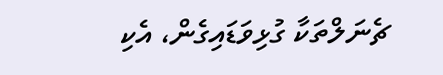ޗެނަލްތަކާ ގުޅިވަޑައިގެން، އެކި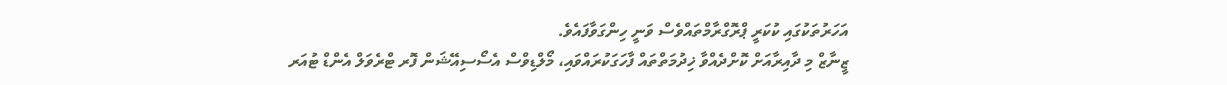އަހަރުތަކުގައި ކުކަރީ ޕްރޮގްރާމްތައްވެސް ވަނީ ހިންގަވާފައެވެ.
ޒީނާޒް މި ދާއިރާއަށް ކޮށްދެއްވާ ޚިދުމަތްތައް ފާހަގަކުރައްވައި، މޯލްޑިވްސް އެސޯސިއޭޝަން ފޮރ ޓްރެވަލް އެންޑް ޓުއަރ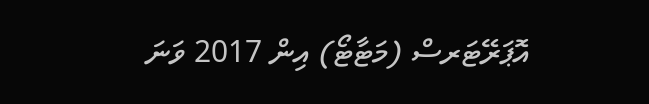އޮޕަރޭޓަރސް (މަޓާޓޯ) އިން 2017 ވަނަ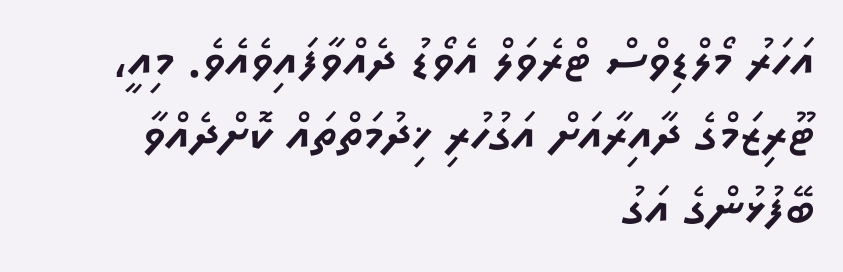އަހަރު މޯލްޑިވްސް ޓްރެވަލް އެވޯޑު ދެއްވާފައިވެއެވެ. މިއީ، ޓޫރިޒަމްގެ ދާއިރާއަށް އަގުހުރި ޚިދުމަތްތައް ކޮށްދެއްވާ ބޭފުޅުންގެ އަގު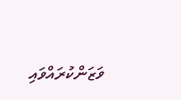ވަޒަންކުރައްވައި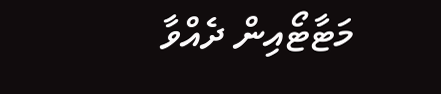މަޓާޓޯއިން ދެއްވާ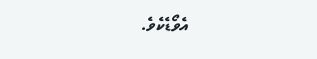އެވޯޑެކެވެ.